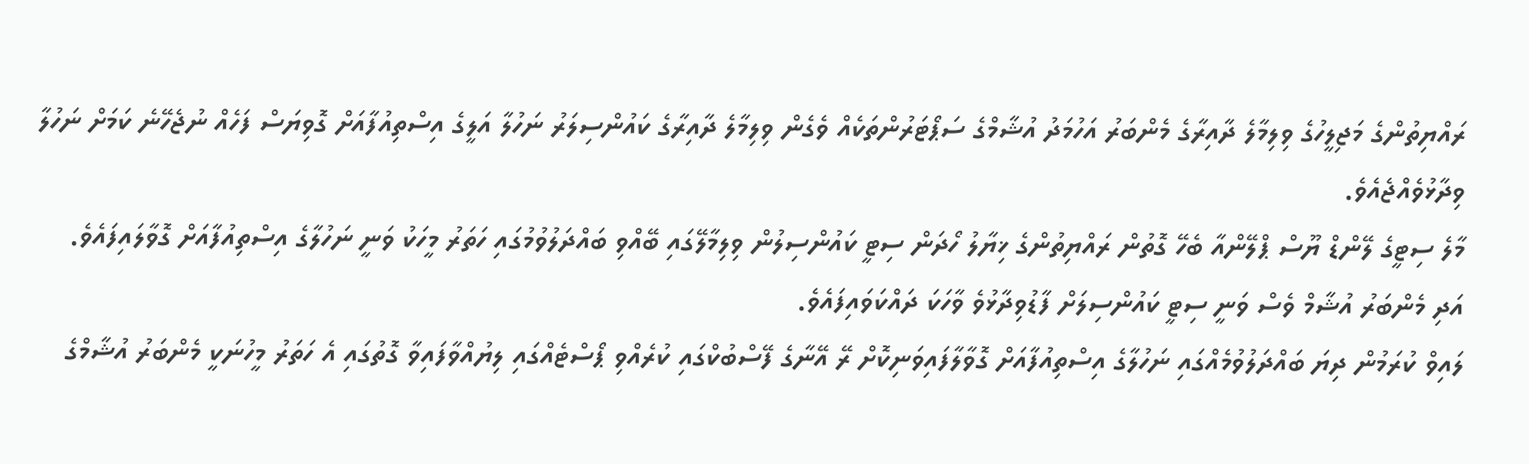ރައްޔިތުންގެ މަޖިލީހުގެ ވިލިމާލެ ދާއިރާގެ މެންބަރު އަހުމަދު އުޝާމްގެ ސަޕޯޓަރުންތަކެއް ވެގެން ވިލިމާލެ ދާއިރާގެ ކައުންސިލަރު ނަހުލާ އަލީގެ އިސްތިއުފާއަށް ގޮވިޔަސް ފަހެއް ނުޖެހޭނެ ކަމަށް ނަހުލާ ވިދާޅުވެއްޖެއެވެ.
މާލެ ސިޓީގެ ލޭންޑް ޔޫސް ޕްލޭންއާ ބެހޭ ގޮތުން ރައްޔިތުންގެ ޚިޔާލު ހޯދަން ސިޓީ ކައުންސިލުން ވިލިމާލޭގައި ބޭއްވި ބައްދަލުވުމުގައި ހަތަރު މީހަކު ވަނީ ނަހުލާގެ އިސްތިއުފާއަށް ގޮވާލައިފައެވެ. އަދި މެންބަރު އުޝާމް ވެސް ވަނީ ސިޓީ ކައުންސިލަށް ފާޑުވިދާޅުވެ ވާހަކަ ދައްކަވައިފައެވެ.
ލައިވް ކުރަމުން ދިޔަ ބައްދަލުވުމެއްގައި ނަހުލާގެ އިސްތިއުފާއަށް ގޮވާލާފައިވަނިކޮށް ރޭ އޭނާގެ ފޭސްބުކްގައި ކުރެއްވި ޕޯސްޓެއްގައި ލިޔުއްވާފައިވާ ގޮތުގައި އެ ހަތަރު މީހުނަކީ މެންބަރު އުޝާމްގެ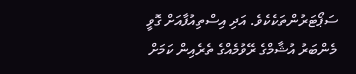ސަޕޯޓަރުންތަކެކެވެ. އަދި އިސްތިއުފާއަށް ގޮވީ މެންބަރު އުޝާމްގެ ރޭވުމެއްގެ ތެރެއިން ކަމަށް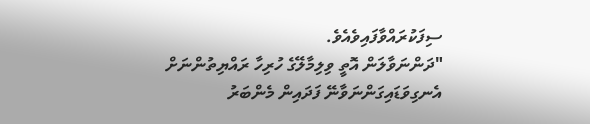ސިފަކުރައްވާފައިވެއެވެ.
"ދަންނަވާލަން އޮތީ ވިލިމާލޭގެ ހުރިހާ ރައްޔިތުންނަށް އެނގިވަޑައިގަންނަވާނޭ ފަދައިން މެންބަރު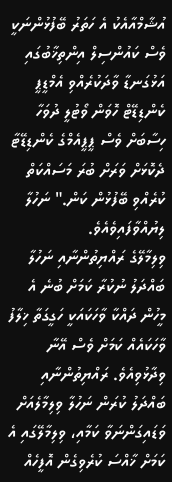އުޝާމްއާއެކު އެ ހަތަރު ބޭފުޅުންނަކީ ވެސް ކައުންސިލް އިންތިޚާބުގައި އަޅުގަނޑާ ވާދަކުރެއްވި އެމްޑީޕީ ކެންޑިޑޭޓް ހޮވަން ވޯޓުލީ ދުވަހާ ހިސާބަށް ވެސް ޕީޕީއެމްގެ ކެންޑިޑޭޓާ ދެކޮޅަށް ވަރަށް ބުރަ މަސައްކަތް ކުރެއްވި ބޭފުޅުން ކަން." ނަހުލާ ލިޔުއްވާފައިވެއެވެ.
ވިލިމާލޭގެ ރައްޔިތުންނާއި ނަހުލާ ބައްދަލު ނުކުރާ ކަމަށް ބުނެ އެ މީހުން ދައްކާ ވާހަކައަކީ ހަގީގަތާ ޚިލާފު ވާހަކައެއް ކަމަށް ވެސް އޭނާ ވިދާޅުވިއެވެ. ރައްޔިތުންނާއި ބައްދަލު ކުރަން ނަހުލާ ވިލިމާލެއަށް ވަޑައިގަންނަވާ ކަމާއި، ވިލިމާލޭގައި އެ ކަމަށް ޚާއްސަ ކުރެވިގެން އޮފީހެއް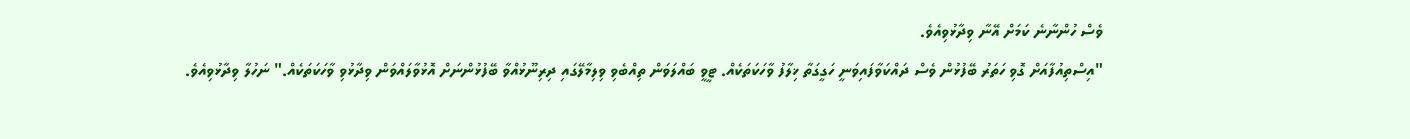ވެސް ހުންނާނެ ކަމަށް އޭނާ ވިދާޅުވިއެވެ.
"އިސްތިއުފާއަށް ގޮވި ހަތަރު ބޭފުޅުން ވެސް ދައްކަވާފައިވަނީ ހަގީގަތާ ޚިލާފު ވާހަކަތަކެއް. ޓީވީ ބައްލަވަން ތިއްބެވި ވިލިމާލޭގައި ދިރިނޫޅުއްވާ ބޭފުޅުންނަށް އޮޅުވާލައްވަން ވިދާޅުވި ވާހަކަތަކެއް." ނަހުލާ ވިދާޅުވިއެވެ.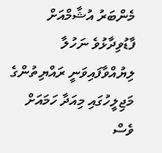މެންބަރު އުޝާމްއަށް ފާޑުވިދާޅުވެ ނަހުލާ ލިޔުއްވާފައިވަނީ ރައްޔިތުންގެ މަޖިލީހުގައި މިއަދާ ހަމައަށް ވެސް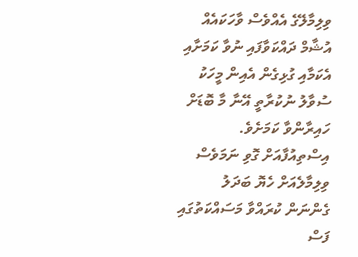ވިލިމާލޭގެ އެއްވެސް ވާހަކައެއް އުޝާމް ދައްކަވާފައި ނުވާ ކަމަށާއި އެކަމާއި ގުޅިގެން އެއިން މީހަކު ސުވާލު ނުކުރާތީ އޭނާ މާ ބޮޑަށް ހައިރާންވާ ކަމަށެވެ.
އިސްތިއުފާއަށް ގޮވި ނަމަވެސް ވިލިމާލެއަށް ހެޔޮ ބަދަލު ގެންނަން ކުރައްވާ މަސައްކަތުގައި ފަސް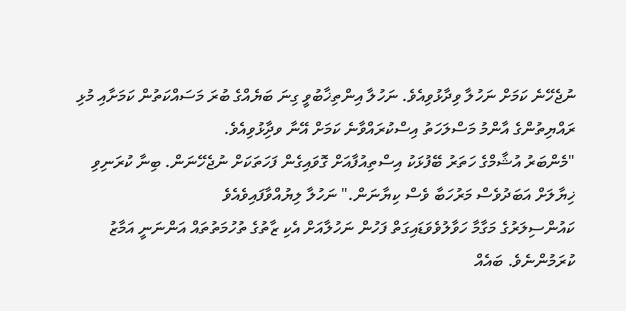ނުޖެހޭނެ ކަމަށް ނަހުލާ ވިދާޅުވިއެވެ. ނަހުލާ އިންތިޚާބުވީ ގިނަ ބަޔެއްގެ ބުރަ މަސައްކަތުން ކަމަށާއި މުޅި ރައްޔިތުންގެ އާންމު މަސްލަހަތު އިސްކުރައްވާނެ ކަމަށް އޭނާ ވދިާޅުވިއެވެ.
"މެންބަރު އުޝާމްގެ ހަތަރު ބޭފުޅަކު އިސްތިއުފާއަށް ގޮވައިގެން ފަހަތަކަށް ނުޖެހޭނަން. ބިނާ ކުރަނިވި ޚިޔާލަށް އަބަދުވެސް މަރުހަބާ ވެސް ކިޔާނަން." ނަހުލާ ލިޔުއްވާފައިވެއެވެ
ކައުންސިލަރުގެ މަގާމާ ހަވާލުވެވަޑައިގަތް ފަހުން ނަހުލާއަށް އެކި ޒާތުގެ ތުހުމަތުތައް އަންނަނީ އަމާޒު ކުރަމުންނެވެ. ބައެއް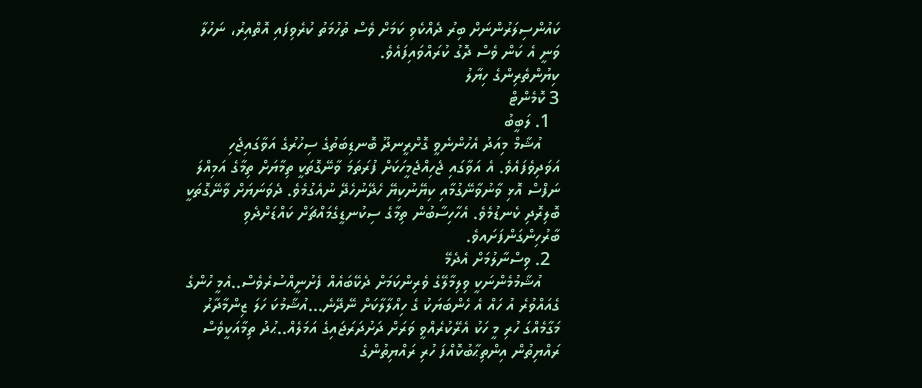ކައުންސިލަރުންނަށް ބިރު ދެއްކެވި ކަމަށް ވެސް ތުހުމަތު ކުރެވިފައި އޮތްއިރު، ނަހުލާ ވަނީ އެ ކަން ވެސް ދޮގު ކުރައްވައިފައެވެ.
ކިޔުންތެރިންގެ ހިޔާލު
3 ކޮމެންޓް
  1. ލަބީބު
    އުޝާމް މިއަދު އެހުންނެވީ ގޮށްރީނދޫ ބޮނޑިބަތުގެ ސިހުރުގެ އަވާގައިޖެހި އަވަދިވެފައެވެ. އެ އަވާގައި ޖެހިއްޖެމީހަކަށް ފުރަތަމަ ވާނޭގޮތަކީ ތިމާޔަށް ތިމާގެ އަމިއްލަ ނަފްސް އޮޅި ވާނުވާނޭގުމާއި ކިޔޭނުކިޔޭ ހެދޭނުހެދޭ ނުއެގުމެވެ. ދެވަނަޔަށް ވާނޭގޮތަކީ ބޮލިރޮދި ކެނޑުމެވެ. އެހާހިސާބުން ތިމާގެ ސިކުނޑީގެމައްޗަށް ކައްޑަށްދެވި ބާރުހިންގަންފަށައވެ.
  2. ވިސްނާލުމަށް އެދެމޭ
    އުޝާމުމެންނަކީ ވިލިމާލޭގެ ވެރިންކަމަށް ދެކޭބައެއް ފެށުނީއްސުރެވެސް..އެމީ ހުންގެ ގެއައްވުރެ އު ހައް އެ ހެންބަޔަކު ގެ ހިއްލާލާކަށް ނޭދޭނެ...އުޝާމުކަ ހަލަ ޒިންމާދާރު މަގާމެއްގަ ހުރި މީ ހަކު އެރޭކުރެއްވީ ވަރަށް ދަށުދަރަޖައިގެ އަމަލެއް..ޙުދު ތިމާއަކީވެސް ރައްޔިތުން އިންތިޙާބުކޮއްފަ ހުރި ރައްޔިތުންގެ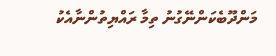މަންދޫބެކަންނޭގުނު ތިމާ ރައްޔިތުންނާއެކު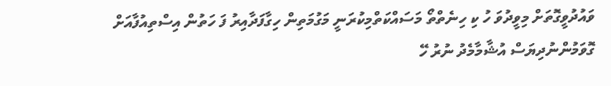ވައުދުވީގޮތަށް މިވީދުވަ ހު ކި ހިނެތްތޯ މަސައްކަތްމިކުރަނީ މަގުމަތިން ހިގާފަދާއިރު ފަ ހަތުން އިސްތިއުފާއަށް ގޮވަމުންނުދިޔަސް އުޝާމާމެދު ނުރު ހޭ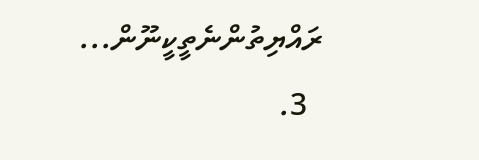ރައްޔިތުންނެތީކީނޫން...
  3.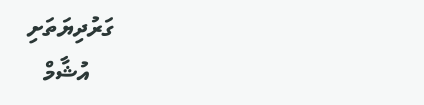ގަރުދިޔަތަށި
    އުޝާމް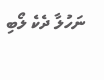ނަހުލާ ދެކެ ލޯބި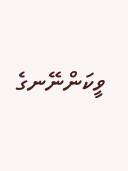ވީކަންނޭނގެ